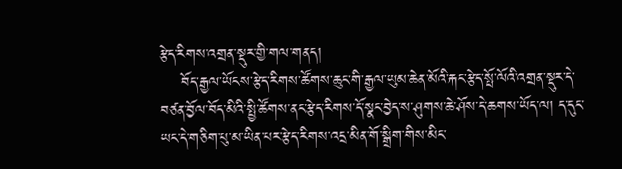རྩེད་རིགས་འགྲན་སྡུར་གྱི་གལ་གནད།
    བོད་རྒྱལ་ཡོངས་རྩེད་རིགས་ཚོགས་ཆུང་གི་རྒྱལ་ཡུམ་ཆེན་མོའི་རྐང་རྩེད་སྤོ་ལོའི་འགྲན་སྡུར་དེ་བཙན་བྱོལ་བོད་མིའི་སྤྱི་ཚོགས་ནང་རྩེད་རིགས་དོ་སྣང་བྱེད་ས་ཤུགས་ཆེ་ཤོས་དེ་ཆགས་ཡོད་ལ། ད་དུང་ཡང་དེ་གཅིག་པུ་མ་ཡིན་པར་རྩེད་རིགས་འདྲ་མིན་གོ་སྒྲིག་གིས་མིང་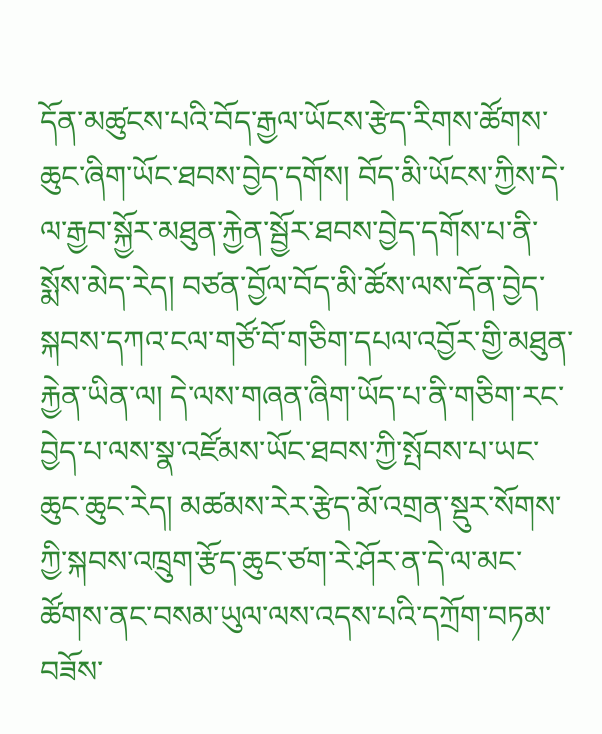དོན་མཚུངས་པའི་བོད་རྒྱལ་ཡོངས་རྩེད་རིགས་ཚོགས་ཆུང་ཞིག་ཡོང་ཐབས་བྱེད་དགོས། བོད་མི་ཡོངས་ཀྱིས་དེ་ལ་རྒྱབ་སྐྱོར་མཐུན་རྐྱེན་སྦྱོར་ཐབས་བྱེད་དགོས་པ་ནི་སྨོས་མེད་རེད། བཙན་བྱོལ་བོད་མི་ཚོས་ལས་དོན་བྱེད་སྐབས་དཀའ་ངལ་གཙོ་བོ་གཅིག་དཔལ་འབྱོར་གྱི་མཐུན་རྐྱེན་ཡིན་ལ། དེ་ལས་གཞན་ཞིག་ཡོད་པ་ནི་གཅིག་རང་བྱེད་པ་ལས་སྣ་འཛོམས་ཡོང་ཐབས་ཀྱི་སྤོབས་པ་ཡང་ཆུང་ཆུང་རེད། མཚམས་རེར་རྩེད་མོ་འགྲན་སྡུར་སོགས་ཀྱི་སྐབས་འཁྲུག་རྩོད་ཆུང་ཙག་རེ་ཤོར་ན་དེ་ལ་མང་ཚོགས་ནང་བསམ་ཡུལ་ལས་འདས་པའི་དཀྲོག་བཏམ་བཟོས་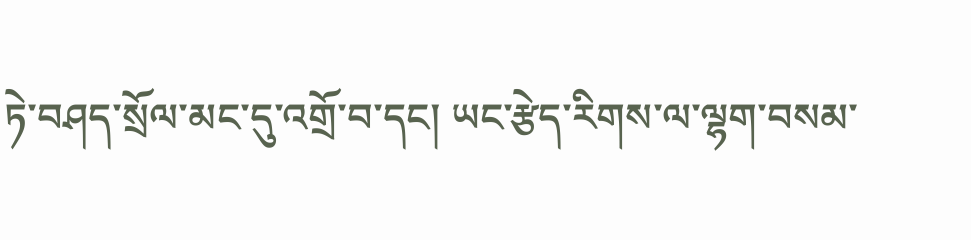ཏེ་བཤད་སྲོལ་མང་དུ་འགྲོ་བ་དང། ཡང་རྩེད་རིགས་ལ་ལྷག་བསམ་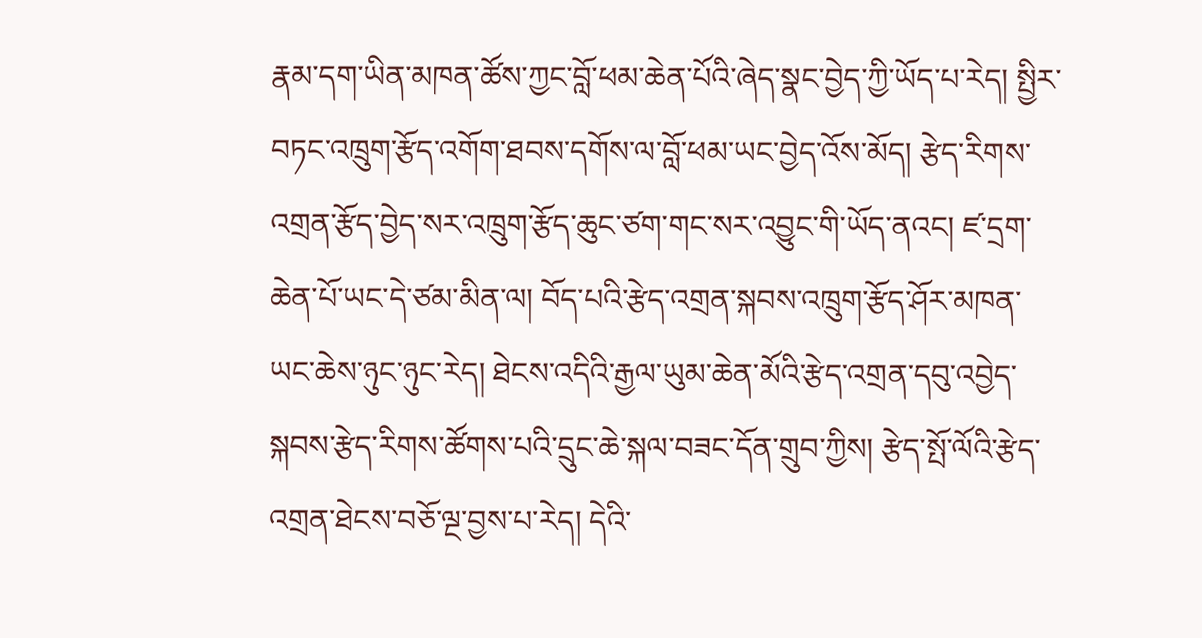རྣམ་དག་ཡིན་མཁན་ཚོས་ཀྱང་བློ་ཕམ་ཆེན་པོའི་ཞེད་སྣང་བྱེད་ཀྱི་ཡོད་པ་རེད། སྤྱིར་བཏང་འཁྲུག་རྩོད་འགོག་ཐབས་དགོས་ལ་བློ་ཕམ་ཡང་བྱེད་འོས་མོད། རྩེད་རིགས་འགྲན་རྩོད་བྱེད་སར་འཁྲུག་རྩོད་ཆུང་ཙག་གང་སར་འབྱུང་གི་ཡོད་ནའང། ཛ་དྲག་ཆེན་པོ་ཡང་དེ་ཙམ་མིན་ལ། བོད་པའི་རྩེད་འགྲན་སྐབས་འཁྲུག་རྩོད་ཤོར་མཁན་ཡང་ཆེས་ཉུང་ཉུང་རེད། ཐེངས་འདིའི་རྒྱལ་ཡུམ་ཆེན་མོའི་རྩེད་འགྲན་དབུ་འབྱེད་སྐབས་རྩེད་རིགས་ཚོགས་པའི་དྲུང་ཆེ་སྐལ་བཟང་དོན་གྲུབ་ཀྱིས། རྩེད་སྤོ་ལོའི་རྩེད་འགྲན་ཐེངས་བཅོ་ལྔ་བྱས་པ་རེད། དེའི་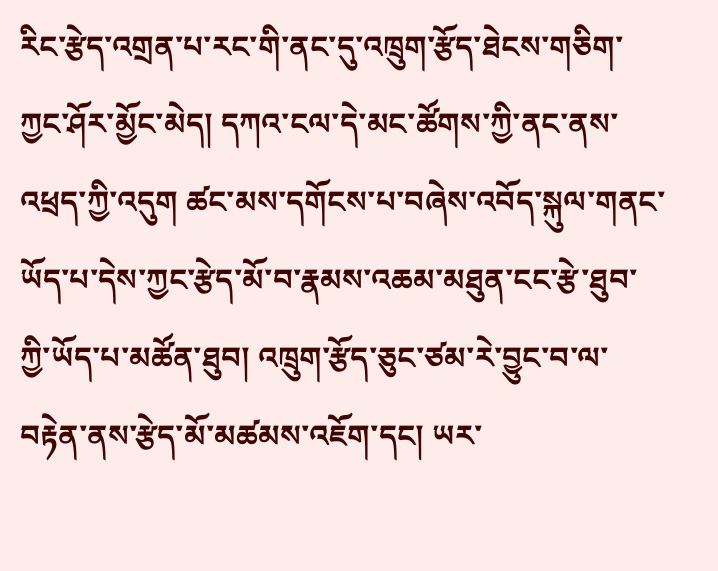རིང་རྩེད་འགྲན་པ་རང་གི་ནང་དུ་འཁྲུག་རྩོད་ཐེངས་གཅིག་ཀྱང་ཤོར་མྱོང་མེད། དཀའ་ངལ་དེ་མང་ཚོགས་ཀྱི་ནང་ནས་འཕྲད་ཀྱི་འདུག ཚང་མས་དགོངས་པ་བཞེས་འབོད་སྐུལ་གནང་ཡོད་པ་དེས་ཀྱང་རྩེད་མོ་བ་རྣམས་འཆམ་མཐུན་ངང་རྩེ་ཐུབ་ཀྱི་ཡོད་པ་མཚོན་ཐུབ། འཁྲུག་རྩོད་ཅུང་ཙམ་རེ་བྱུང་བ་ལ་བརྟེན་ནས་རྩེད་མོ་མཚམས་འཇོག་དང། ཡར་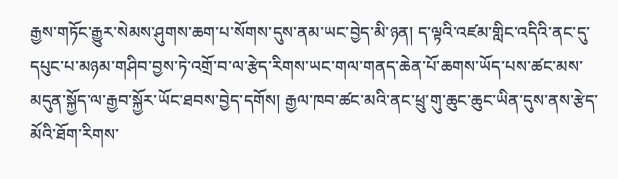རྒྱས་གཏོང་རྒྱུར་སེམས་ཤུགས་ཆག་པ་སོགས་དུས་ནམ་ཡང་བྱེད་མི་ཉན། ད་ལྟའི་འཛམ་གླིང་འདིའི་ནང་དུ་དཔུང་པ་མཉམ་གཤིབ་བྱས་ཏེ་འགྲོ་བ་ལ་རྩེད་རིགས་ཡང་གལ་གནད་ཆེན་པོ་ཆགས་ཡོད་པས་ཚང་མས་མདུན་སྐྱོད་ལ་རྒྱབ་སྐྱོར་ཡོང་ཐབས་བྱེད་དགོས། རྒྱལ་ཁབ་ཚང་མའི་ནང་ཕྲུ་གུ་ཆུང་ཆུང་ཡིན་དུས་ནས་རྩེད་མོའི་ཐོག་རིགས་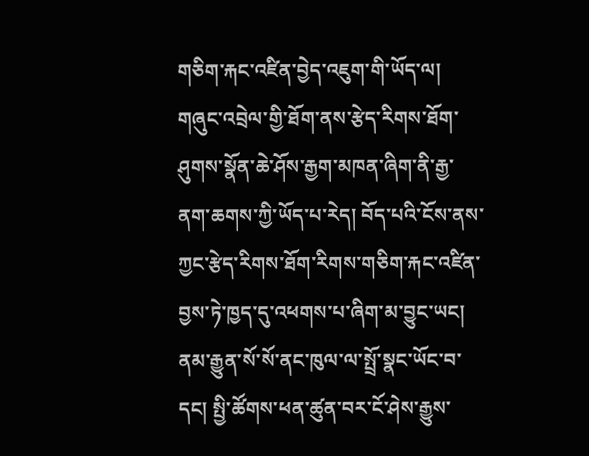གཅིག་རྐང་འཛིན་བྱེད་འཇུག་གི་ཡོད་ལ། གཞུང་འབྲེལ་གྱི་ཐོག་ནས་རྩེད་རིགས་ཐོག་ཤུགས་སྣོན་ཆེ་ཤོས་རྒྱག་མཁན་ཞིག་ནི་རྒྱ་ནག་ཆགས་ཀྱི་ཡོད་པ་རེད། བོད་པའི་ངོས་ནས་ཀྱང་རྩེད་རིགས་ཐོག་རིགས་གཅིག་རྐང་འཛིན་བྱས་ཏེ་ཁྱད་དུ་འཕགས་པ་ཞིག་མ་བྱུང་ཡང། ནམ་རྒྱུན་སོ་སོ་ནང་ཁུལ་ལ་སྤྲོ་སྣང་ཡོང་བ་དང། སྤྱི་ཚོགས་ཕན་ཚུན་བར་ངོ་ཤེས་རྒྱུས་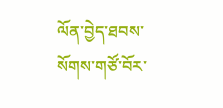ལོན་བྱེད་ཐབས་སོགས་གཙོ་བོར་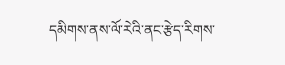དམིགས་ནས་ལོ་རེའི་ནང་རྩེད་རིགས་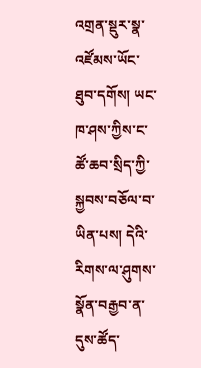འགྲན་སྡུར་སྣ་འཛོམས་ཡོང་ཐུབ་དགོས། ཡང་ཁ་ཤས་ཀྱིས་ང་ཚོ་ཆབ་སྲིད་ཀྱི་སྐྱབས་བཅོལ་བ་ཡིན་པས། དེའི་རིགས་ལ་ཤུགས་སྣོན་བརྒྱབ་ན་དུས་ཚོད་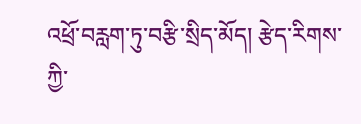འཕྲོ་བརླག་ཏུ་བརྩི་སྲིད་མོད། རྩེད་རིགས་ཀྱི་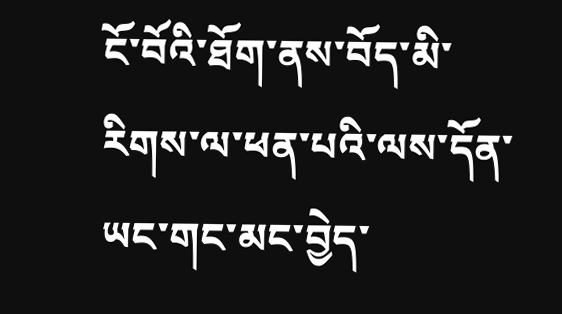ངོ་བོའི་ཐོག་ནས་བོད་མི་རིགས་ལ་ཕན་པའི་ལས་དོན་ཡང་གང་མང་བྱེད་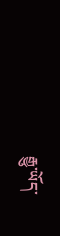རྒྱུ་ཡོད་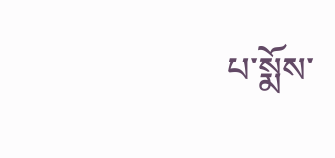པ་སྨོས་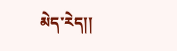མེད་རེད།།